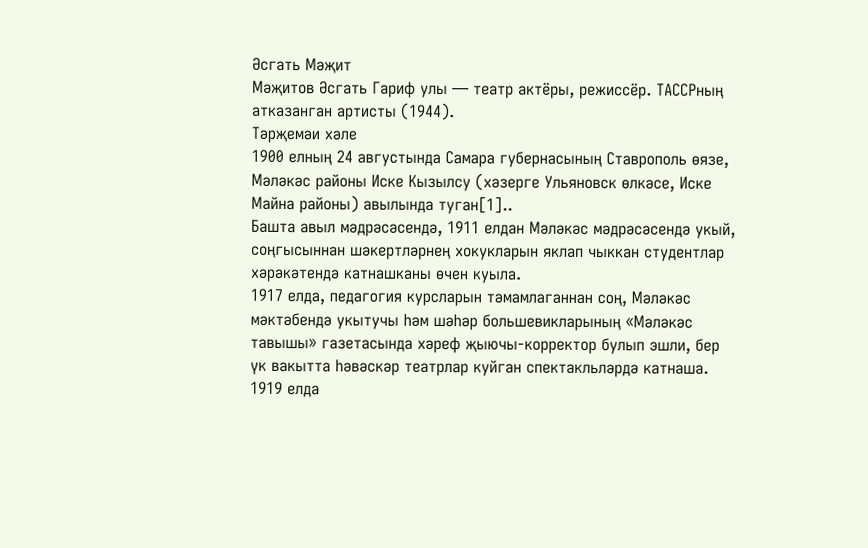Әсгать Мәҗит
Мәҗитов Әсгать Гариф улы — театр актёры, режиссёр. ТАССРның атказанган артисты (1944).
Тәрҗемәи хәле
1900 елның 24 августында Самара губернасының Ставрополь өязе, Мәләкәс районы Иске Кызылсу (хәзерге Ульяновск өлкәсе, Иске Майна районы) авылында туган[1]..
Башта авыл мәдрәсәсендә, 1911 елдан Мәләкәс мәдрәсәсендә укый, соңгысыннан шәкертләрнең хокукларын яклап чыккан студентлар хәрәкәтендә катнашканы өчен куыла.
1917 елда, педагогия курсларын тәмамлаганнан соң, Мәләкәс мәктәбендә укытучы һәм шәһәр большевикларының «Мәләкәс тавышы» газетасында хәреф җыючы-корректор булып эшли, бер үк вакытта һәвәскәр театрлар куйган спектакльләрдә катнаша.
1919 елда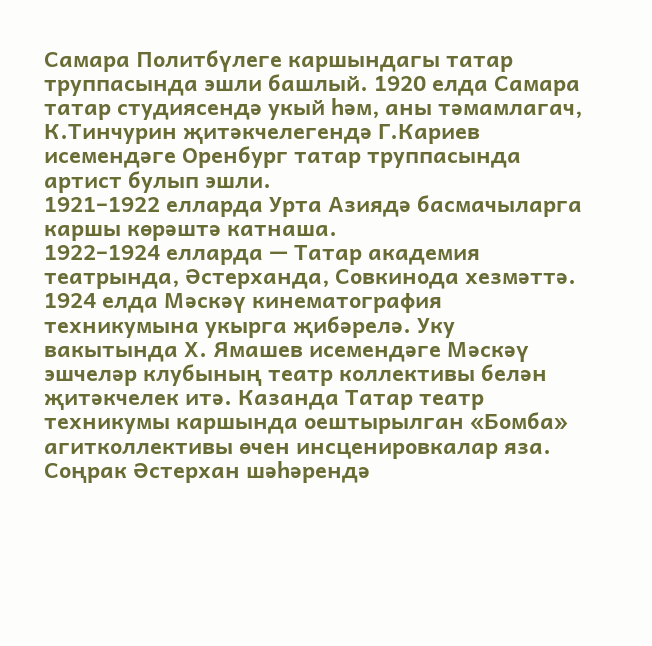Самара Политбүлеге каршындагы татар труппасында эшли башлый. 1920 елда Самара татар студиясендә укый һәм, аны тәмамлагач, К.Тинчурин җитәкчелегендә Г.Кариев исемендәге Оренбург татар труппасында артист булып эшли.
1921–1922 елларда Урта Азиядә басмачыларга каршы көрәштә катнаша.
1922–1924 елларда — Татар академия театрында, Әстерханда, Совкинода хезмәттә.
1924 елда Мәскәү кинематография техникумына укырга җибәрелә. Уку вакытында Х. Ямашев исемендәге Мәскәү эшчеләр клубының театр коллективы белән җитәкчелек итә. Казанда Татар театр техникумы каршында оештырылган «Бомба» агитколлективы өчен инсценировкалар яза.
Соңрак Әстерхан шәһәрендә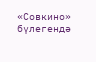«Совкино» бүлегендә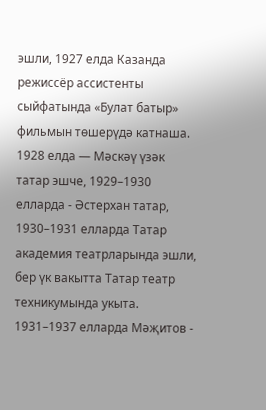эшли, 1927 елда Казанда режиссёр ассистенты сыйфатында «Булат батыр» фильмын төшерүдә катнаша.
1928 елда — Мәскәү үзәк татар эшче, 1929–1930 елларда - Әстерхан татар, 1930–1931 елларда Татар академия театрларында эшли, бер үк вакытта Татар театр техникумында укыта.
1931–1937 елларда Мәҗитов -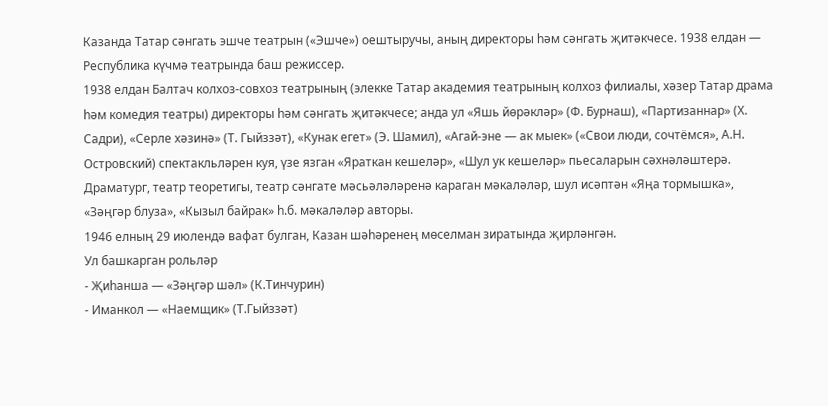Казанда Татар сәнгать эшче театрын («Эшче») оештыручы, аның директоры һәм сәнгать җитәкчесе. 1938 елдан — Республика күчмә театрында баш режиссер.
1938 елдан Балтач колхоз-совхоз театрының (элекке Татар академия театрының колхоз филиалы, хәзер Татар драма һәм комедия театры) директоры һәм сәнгать җитәкчесе; анда ул «Яшь йөрәкләр» (Ф. Бурнаш), «Партизаннар» (Х. Садри), «Серле хәзинә» (Т. Гыйззәт), «Кунак егет» (Э. Шамил), «Агай-эне — ак мыек» («Свои люди, сочтёмся», А.Н. Островский) спектакльләрен куя, үзе язган «Яраткан кешеләр», «Шул ук кешеләр» пьесаларын сәхнәләштерә.
Драматург, театр теоретигы, театр сәнгате мәсьәләләренә караган мәкаләләр, шул исәптән «Яңа тормышка», «Зәңгәр блуза», «Кызыл байрак» һ.б. мәкаләләр авторы.
1946 елның 29 июлендә вафат булган, Казан шәһәренең мөселман зиратында җирләнгән.
Ул башкарган рольләр
- Җиһанша — «Зәңгәр шәл» (К.Тинчурин)
- Иманкол — «Наемщик» (Т.Гыйззәт)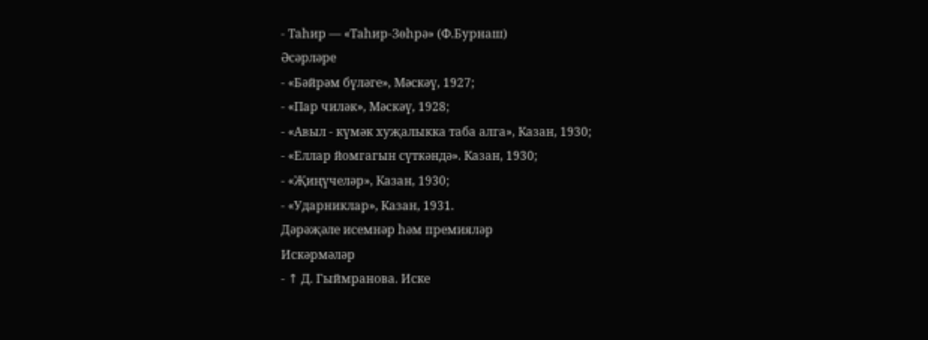- Таһир — «Таһир-Зөһрә» (Ф.Бурнаш)
Әсәрләре
- «Бәйрәм бүләге», Мәскәү, 1927;
- «Пар чиләк», Мәскәү, 1928;
- «Авыл - күмәк хуҗалыкка таба алга», Казан, 1930;
- «Еллар йомгагын сүткәндә». Казан, 1930;
- «Җиңүчеләр», Казан, 1930;
- «Ударниклар», Казан, 1931.
Дәрәҗәле исемнәр һәм премияләр
Искәрмәләр
- ↑ Д. Гыймранова. Иске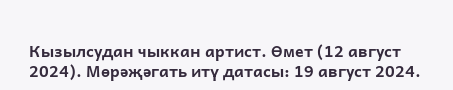Кызылсудан чыккан артист. Өмет (12 август 2024). Мөрәҗәгать итү датасы: 19 август 2024.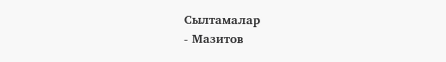Сылтамалар
- Мазитов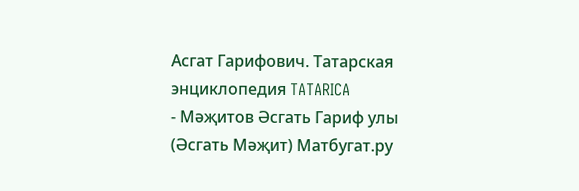Асгат Гарифович. Татарская энциклопедия TATARICA
- Мәҗитов Әсгать Гариф улы (Әсгать Мәҗит) Матбугат.ру